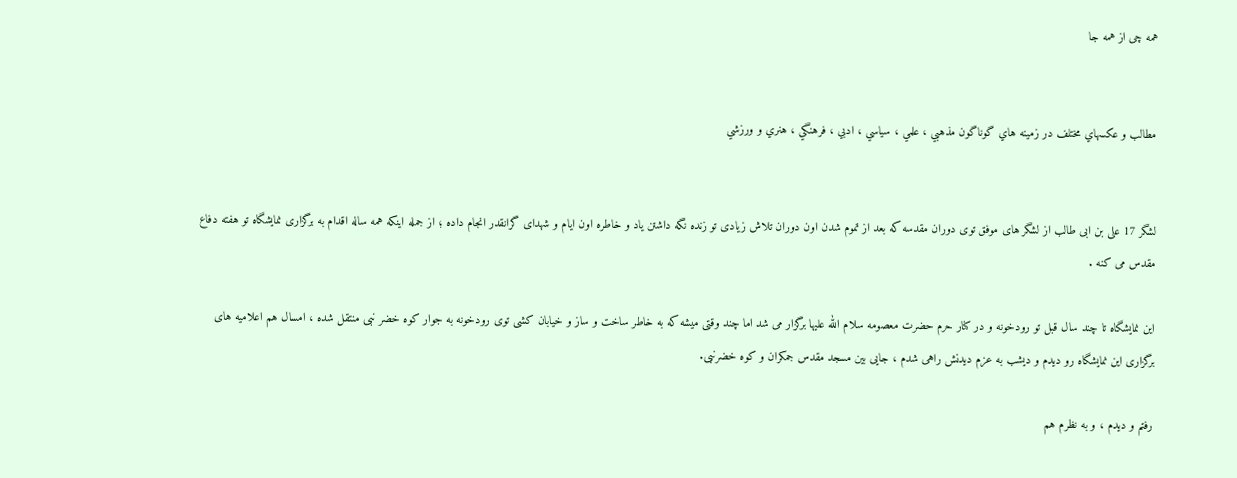همه چی از همه جا


مطالب و عكسهاي مختلف در زمينه هاي گوناگون مذهبي ، علمي ، سياسي ، ادبي ، فرهنگي ، هنري و ورزشي


لشگر 17 علی بن ابی طالب از لشگر های موفق توی دوران مقدسه که بعد از تموم شدن اون دوران تلاش زیادی تو زنده نگه داشتن یاد و خاطره اون ایام و شهدای گرانقدر انجام داده ؛ از جمله اینکه همه ساله اقدام به برگزاری نمایشگاه تو هفته دفاع مقدس می کنه .

این نمایشگاه تا چند سال قبل تو رودخونه و در کنار حرم حضرت معصومه سلام الله علیها برگزار می شد اما چند وقتی میشه که به خاطر ساخت و ساز و خیابان کشی توی رودخونه به جوار کوه خضر نبی منتقل شده ، امسال هم اعلامیه های برگزاری این نمایشگاه رو دیدم و دیشب به عزم دیدنش راهی شدم ، جایی بین مسجد مقدس جمکران و کوه خضرنبی.

رفتم و دیدم ، و به نظرم هم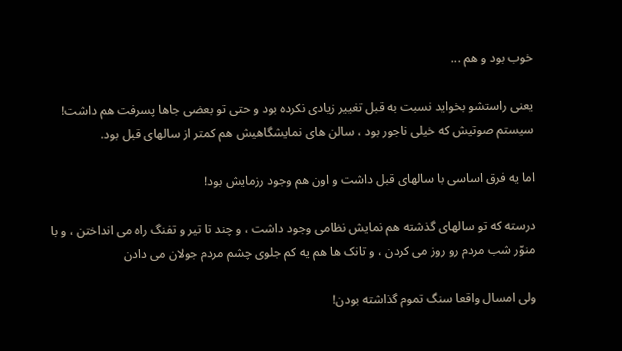خوب بود و هم ...

یعنی راستشو بخواید نسبت به قبل تغییر زیادی نکرده بود و حتی تو بعضی جاها پسرفت هم داشت! سیستم صوتیش که خیلی ناجور بود ، سالن های نمایشگاهیش هم کمتر از سالهای قبل بود.

اما یه فرق اساسی با سالهای قبل داشت و اون هم وجود رزمایش بود!

درسته که تو سالهای گذشته هم نمایش نظامی وجود داشت ، و چند تا تیر و تفنگ راه می انداختن ، و با منوّر شب مردم رو روز می کردن ، و تانک ها هم یه کم جلوی چشم مردم جولان می دادن

ولی امسال واقعا سنگ تموم گذاشته بودن!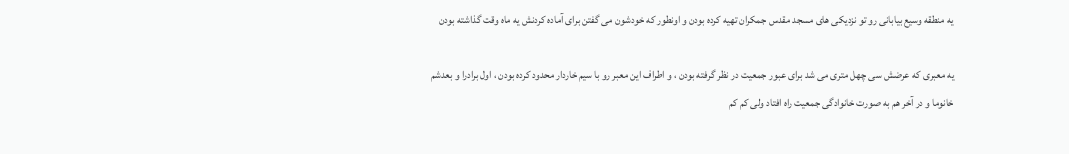یه منطقه وسیع بیابانی رو تو نزدیکی های مسجد مقدس جمکران تهیه کرده بودن و اونطور که خودشون می گفتن برای آماده کردنش یه ماه وقت گذاشته بودن

یه معبری که عرضش سی چهل متری می شد برای عبور جمعیت در نظر گرفته بودن ، و اطراف این معبر رو با سیم خاردار محدود کرده بودن ، اول برادرا و بعدشم خانوما و در آخر هم به صورت خانوادگی جمعیت راه افتاد ولی کم کم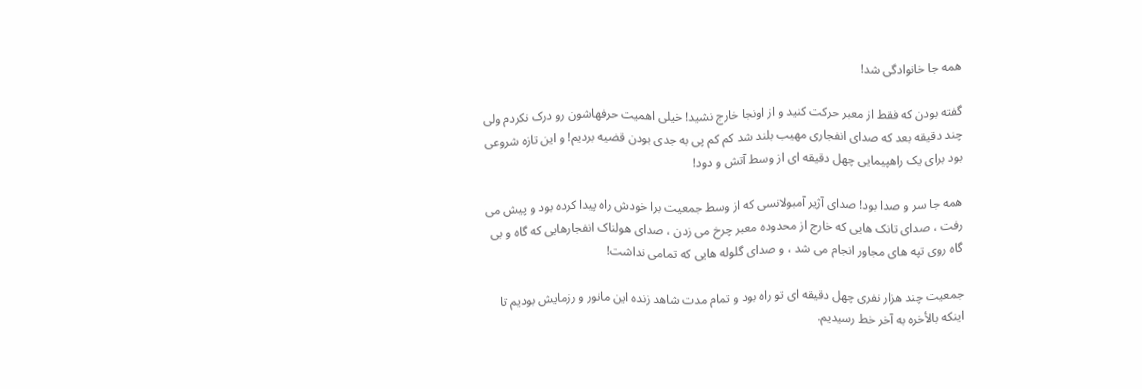همه جا خانوادگی شد!

گفته بودن که فقط از معبر حرکت کنید و از اونجا خارج نشید! خیلی اهمیت حرفهاشون رو درک نکردم ولی چند دقیقه بعد که صدای انفجاری مهیب بلند شد کم کم پی به جدی بودن قضیه بردیم! و این تازه شروعی بود برای یک راهپیمایی چهل دقیقه ای از وسط آتش و دود!

همه جا سر و صدا بود! صدای آژیر آمبولانسی که از وسط جمعیت برا خودش راه پیدا کرده بود و پیش می رفت ، صدای تانک هایی که خارج از محدوده معبر چرخ می زدن ، صدای هولناک انفجارهایی که گاه و بی گاه روی تپه های مجاور انجام می شد ، و صدای گلوله هایی که تمامی نداشت!

جمعیت چند هزار نفری چهل دقیقه ای تو راه بود و تمام مدت شاهد زنده این مانور و رزمایش بودیم تا اینکه بالأخره به آخر خط رسیدیم.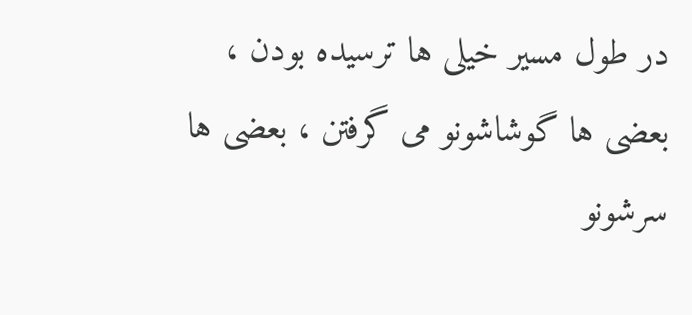در طول مسیر خیلی ها ترسیده بودن ، بعضی ها گوشاشونو می گرفتن ، بعضی ها سرشونو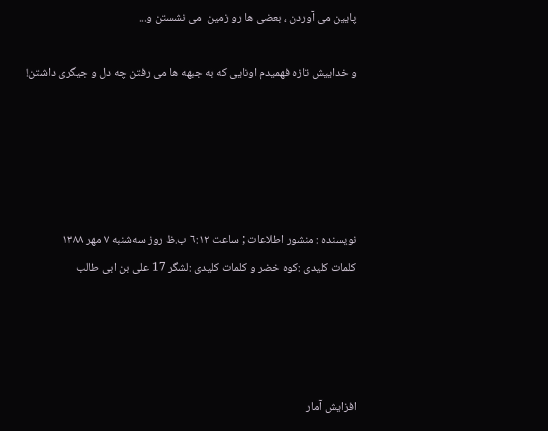پایین می آوردن ، بعضی ها رو زمین  می نشستن و...

و خداییش تازه فهمیدم اونایی که به جبهه ها می رفتن چه دل و جیگری داشتن!





نویسنده : منشور اطلاعات ; ساعت ٦:۱٢ ب.ظ روز سه‌شنبه ٧ مهر ۱۳۸۸
کلمات کلیدی :کوه خضر و کلمات کلیدی :لشگر 17 علی بن ابی طالب




افزایش آمار